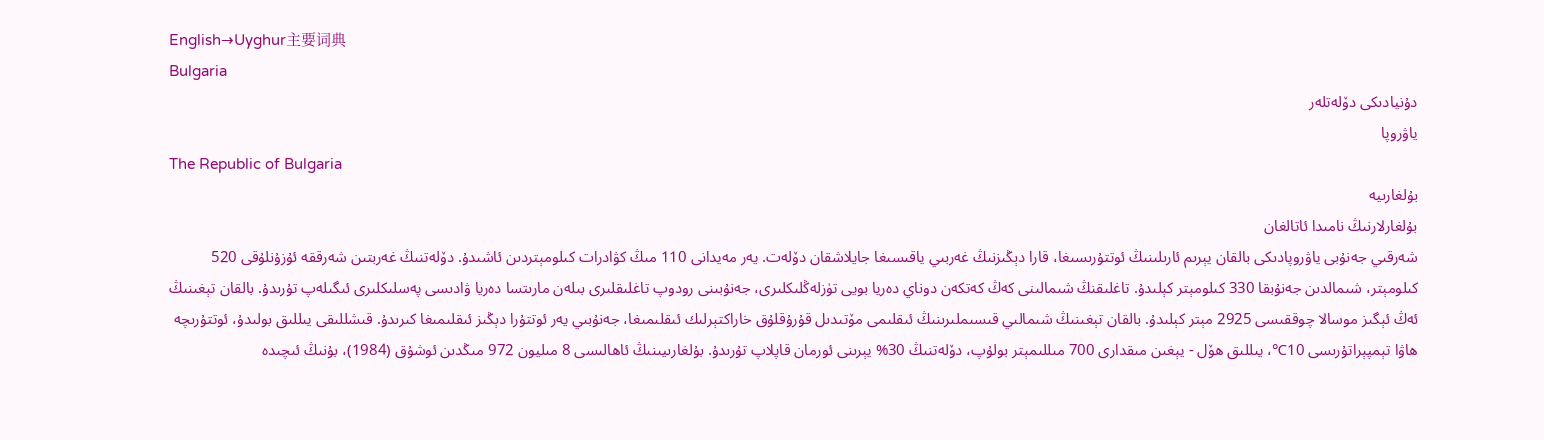English→Uyghur主要词典
Bulgaria
دۇنيادىكى دۆلەتلەر
ياۋروپا
The Republic of Bulgaria
بۇلغارىيە
بۇلغارلارنىڭ نامىدا ئاتالغان
شەرقىي جەنۇبى ياۋروپادىكى بالقان يېرىم ئارىلىنىڭ ئوتتۇرىسىغا، قارا دېڭىزنىڭ غەربىي ياقىسىغا جايلاشقان دۆلەت. يەر مەيدانى 110 مىڭ كۋادرات كىلومېتردىن ئاشىدۇ. دۆلەتنىڭ غەربتىن شەرققە ئۇزۇنلۇقى 520 كىلومېتر، شىمالدىن جەنۇبقا 330 كىلومېتر كېلىدۇ. تاغلىقنڭ شىمالىنى كەڭ كەتكەن دوناي دەريا بويى تۈزلەڭلىكلىرى، جەنۇبىنى رودوپ تاغلىقلىرى بىلەن مارىتسا دەريا ۋادىسى پەسلىكلىرى ئىگىلەپ تۇرىدۇ. بالقان تېغىنىڭ ئەڭ ئېگىز موسالا چوققىسى 2925 مېتر كېلىدۇ. بالقان تېغىنىڭ شىمالىي قىسىملىرىنىڭ ئىقلىمى مۆتىدىل قۇرۇقلۇق خاراكتېرلىك ئىقلىمىغا، جەنۇبىي يەر ئوتتۇرا دېڭىز ئىقلىمىغا كىرىدۇ. قىشللىقى يىللىق بولىدۇ، ئوتتۇرىچە ھاۋا تېمپېراتۇرىسى 10℃، يىللىق ھۆل - يېغىن مىقدارى 700 مىللىمېتر بولۇپ، دۆلەتنىڭ 30% يېرىنى ئورمان قاپلاپ تۇرىدۇ. بۇلغارىيىنىڭ ئاھالىسى 8 مىليون 972 مىڭدىن ئوشۇق (1984)، بۇنىڭ ئىچىدە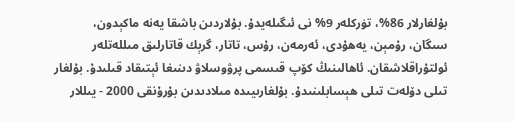بۇلغارلار 86%، تۈركلەر 9% نى ئىگىلەيدۇ. بۇلاردىن باشقا يەنە ماكېدون، سىگان، رۇمېن، يەھۇدى، ئەرمەن، رۇس، تاتار، گرېك قاتارلىق مىللەتلەر ئولتۇراقلاشقان. ئاھالىنىڭ كۆپ قىسمى پرۋوسلاۋ دىنىغا ئېتىقاد قىلىدۇ. بۇلغار تىلى دۆلەت تىلى ھېسابلىنىدۇ. بۇلغارىيىدە مىلادىدىن بۇرۇنقى 2000 - يىللار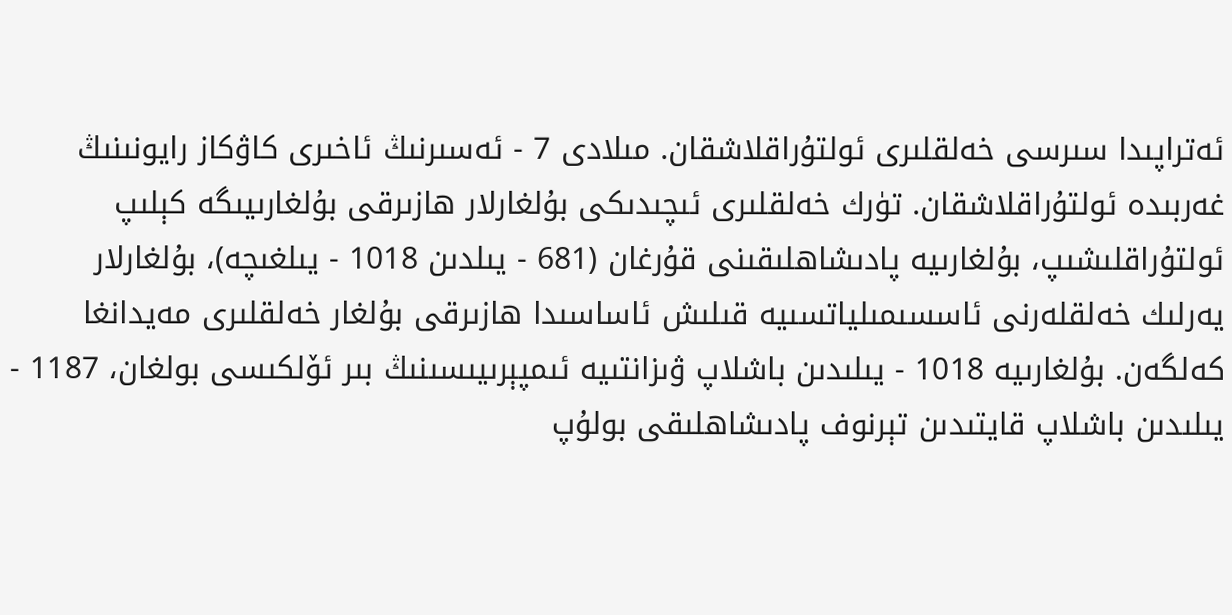ئەتراپىدا سىرسى خەلقلىرى ئولتۇراقلاشقان. مىلادى 7 - ئەسىرنىڭ ئاخىرى كاۋكاز رايونىنىڭ غەربىدە ئولتۇراقلاشقان. تۈرك خەلقلىرى ئىچىدىكى بۇلغارلار ھازىرقى بۇلغارىيىگە كېلىپ ئولتۇراقلىشىپ، بۇلغارىيە پادىشاھلىقىنى قۇرغان (681 - يىلدىن 1018 - يىلغىچە)، بۇلغارلار يەرلىك خەلقلەرنى ئاسسىمىلياتسىيە قىلىش ئاساسىدا ھازىرقى بۇلغار خەلقلىرى مەيدانغا كەلگەن. بۇلغارىيە 1018 - يىلىدىن باشلاپ ۋىزانتىيە ئىمپېرىيىسىنىڭ بىر ئۆلكىسى بولغان، 1187 - يىلىدىن باشلاپ قايتىدىن تېرنوف پادىشاھلىقى بولۇپ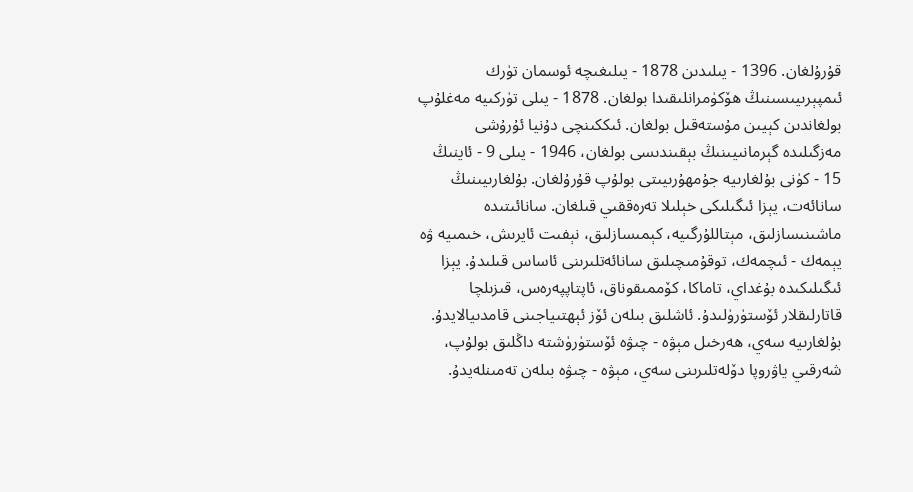قۇرۇلغان. 1396 - يىلىدىن 1878 - يىلىغىچە ئوسمان تۈرك ئىمپېرىيىسىنىڭ ھۆكۈمرانلىقىدا بولغان. 1878 - يىلى تۈركىيە مەغلۇپ بولغاندىن كېيىن مۇستەقىل بولغان. ئىككىنچى دۇنيا ئۇرۇشى مەزگىلىدە گېرمانىيىنىڭ بېقىندىسى بولغان، 1946 - يىلى 9 - ئاينىڭ 15 - كۈنى بۇلغارىيە جۇمھۇرىيىتى بولۇپ قۇرۇلغان. بۇلغارىيىنىڭ سانائەت، يېزا ئىگىلىكى خېلىلا تەرەققىي قىلغان. سانائىتىدە ماشىنىسازلىق، مېتاللۇرگىيە، كېمىسازلىق، نېفىت ئايرىش، خىمىيە ۋە يېمەك - ئىچمەك، توقۇمىچىلىق سانائەتلىرىنى ئاساس قىلىدۇ. يېزا ئىگىلىكىدە بۇغداي، تاماكا، كۆممىقوناق، ئاپتاپپەرەس، قىزىلچا قاتارلىقلار ئۆستۈرۈلىدۇ. ئاشلىق بىلەن ئۆز ئېھتىياجىنى قامدىيالايدۇ. بۇلغارىيە سەي، ھەرخىل مېۋە - چىۋە ئۆستۈرۈشتە داڭلىق بولۇپ، شەرقىي ياۋروپا دۆلەتلىرىنى سەي، مېۋە - چىۋە بىلەن تەمىنلەيدۇ.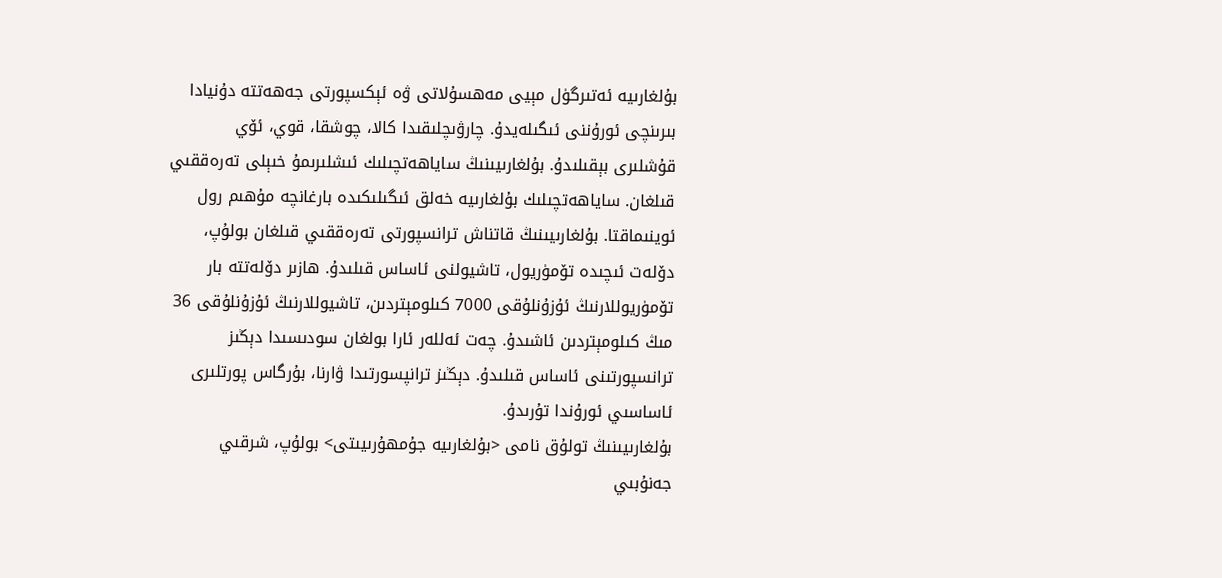بۇلغارىيە ئەتىرگۈل مېيى مەھسۇلاتى ۋە ئېكسپورتى جەھەتتە دۇنيادا بىرىنچى ئورۇننى ئىگىلەيدۇ. چارۋىچلىقىدا كالا، چوشقا، قوي، ئۆي قۇشلىرى بېقىلىدۇ. بۇلغارىيىنىڭ ساياھەتچىلىك ئىشلىرىمۇ خىېلى تەرەققىي قىلغان. ساياھەتچىلىك بۇلغارىيە خەلق ئىگىلىكىدە بارغانچە مۇھىم رول ئوينىماقتا. بۇلغارىيىنىڭ قاتناش ترانسپورتى تەرەققىي قىلغان بولۇپ، دۆلەت ئىچىدە تۆمۈريول، تاشيولنى ئاساس قىلىدۇ. ھازىر دۆلەتتە بار تۆمۈريوللارنىڭ ئۇزۇنلۇقى 7000 كىلومېتردىن، تاشيوللارنىڭ ئۇزۇنلۇقى 36 مىڭ كىلومېتردىن ئاشىدۇ. چەت ئەللەر ئارا بولغان سودىسىدا دېڭىز ترانسپورتىنى ئاساس قىلىدۇ. دېڭىز ترانپسورتىدا ۋارنا، بۇرگاس پورتلىرى ئاساسىي ئورۇندا تۇرىدۇ.
بۇلغارىيىنىڭ تولۇق نامى <بۇلغارىيە جۇمھۇرىيىتى> بولۇپ، شرقىي جەنۇبىي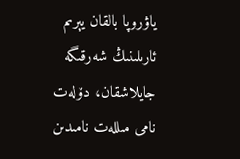ياۋروپا بالقان يېرىم ئارىلىنىڭ شەرقىگە جايلاشقان، دۆلەت نامى مىللەت نامىدىن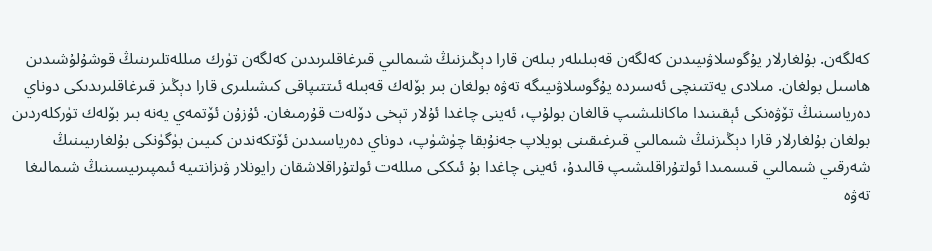كەلگەن. بۇلغارلار يۇگوسلاۋىيىدىن كەلگەن قەبىلىلەر بىلەن قارا دېڭىزنىڭ شىمالىي قىرغاقلىرىدىن كەلگەن تۈرك مىللەتلىرىنىڭ قوشۇلۇشىدىن ھاسىل بولغان. مىلادى يەتتىنچى ئەسىردە يۇگوسلاۋىيىگە تەۋە بولغان بىر بۆلەك قەبىلە ئىتتىپاقى كىشىلىرى قارا دېڭىز قىرغاقلىرىدىكى دوناي دەرياسىنىڭ تۆۋەنكى ئېقىنىدا ماكانلىشىپ قالغان بولۇپ، ئەينى چاغدا ئۇلار تېخى دۆلەت قۇرمىغان. ئۇزۇن ئۆتمەي يەنە بىر بۆلەك تۈركلەردىن بولغان بۇلغارلار قارا دېڭىزنىڭ شىمالىي قىرغىقىنى بويلاپ جەنۇبقا چۈشۈپ، دوناي دەرياسىدىن ئۆتكەندىن كىيىن بۈگۈنكى بۇلغارىيىنىڭ شەرقىي شىمالىي قىسمىدا ئولتۇراقلىشىپ قالىدۇ، ئەينى چاغدا بۇ ئىككى مىللەت ئولتۇراقلاشقان رايونلار ۋىزانتىيە ئىمپىرىيسىنىڭ شىمالىغا تەۋە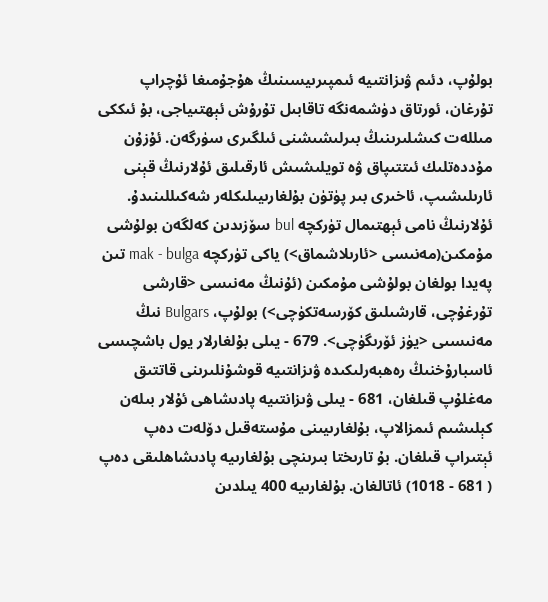بولۇپ، دئىم ۋىزانتىيە ئىمپىرىيسىنىڭ ھۇجۇمىغا ئۇچراپ تۇرغان، ئورتاق دۈشمەنگە تاقابىل تۇرۇش ئېھتىياجى، بۇ ئىككى مىللەت كىشلىرىنىڭ بىرلىشىشنى ئىلگىرى سۈرگەن. ئۇزۇن مۇددەتلىك ئىتتىپاق ۋە تويلىشىش ئارقىلىق ئۇلارنىڭ قېنى ئارىلىشىپ، ئاخىرى بىر پۈتۈن بۇلغارىيىلىكلەر شەكىللىنىدۇ. ئۇلارنىڭ نامى ئېھتىمال تۈركچە bul سۆزىدىن كەلگەن بولۇشى مۇمكىن(مەنىسى <ئارىلاشماق>) ياكى تۈركچە mak - bulga تىن پەيدا بولغان بولۇشى مۇمكىن (ئۇنىڭ مەنىسى <قارشى تۇرغۇچى، قارشىلىق كۆرسەتكۈچى>) بولۇپ، Bulgars نىڭ مەنىسىى <يۈز ئۆرىگۈچى>. 679 - يىلى بۇلغارلار يول باشچىسى ئاسبارۇخنىڭ رەھبەرلىكىدە ۋىزانتىيە قوشۇنلىرىنى قاتتىق مەغلۇپ قىلغان، 681 - يىلى ۋىزانتىيە پادىشاھى ئۇلار بىلەن كېلىشىم ئىمزالاپ، بۇلغارىيىنى مۇستەقىل دۆلەت دەپ ئېتىراپ قىلغان. بۇ تارىختا بىرىنچى بۇلغارىيە پادىشاھلىقى دەپ ( 681 - 1018) ئاتالغان. بۇلغارىيە 400 يىلدىن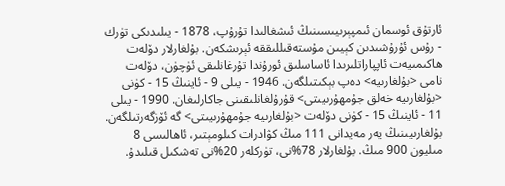ئارتۇق ئوسمان ئىمپېرىيىسىنىڭ ئىشغالىدا تۇرۇپ، 1878 - يىلىدىكى تۈرك - رۇس ئۇرۇشىدىن كېيىن مۇستەقىللىققە ئېرىشكەن. بۇلغارلار دۆلەت ھاكىمىيەت ئاپپاراتلىرىدا ئاساسلىق ئورۇندا تۇرغانلىقى ئۈچۈن، دۆلەت نامى <بۇلغارىيە> دەپ بېكىتىلگەن. 1946 - يىلى 9 - ئاينىڭ 15 - كۈنى <بۇلغارىيە خەلق جۇمھۇرىيىتى> قۇرۇلغانلىقىنى جاكارلىغان. 1990 - يىلى 11 - ئاينىڭ 15 - كۈنى دۆلەت <بۇلغارىيە جۇمھۇرىيىتى> گە ئۆزگەرتىلگەن.
بۇلغارىيىنىڭ يەر مەيدانى 111 مىڭ كۋادرات كىلومېتىر، ئاھالىسى 8 مىليون 900 مىڭ. بۇلغارلار 78%نى، تۈركلەر 20%نى تەشكىل قىلىدۇ.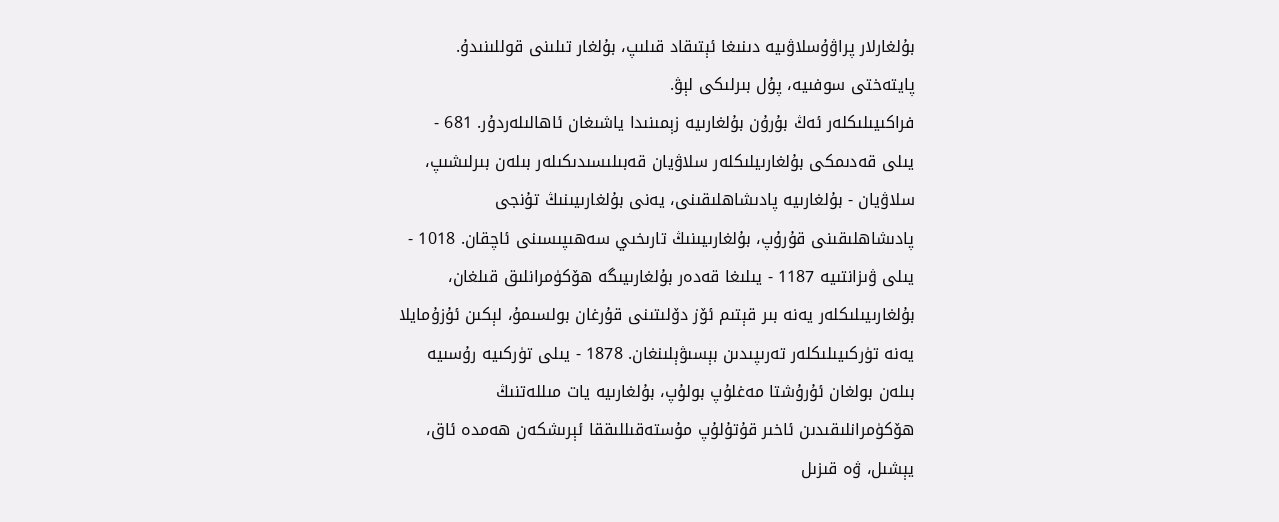بۇلغارلار پراۋۇسلاۋىيە دىنىغا ئېتىقاد قىلىپ، بۇلغار تىلىنى قوللىنىدۇ. پايتەختى سوفىيە، پۇل بىرلىكى لېۋ.
فراكىيىلىكلەر ئەڭ بۇرۇن بۇلغارىيە زېمىنىدا ياشىغان ئاھالىلەردۇر. 681 - يىلى قەدىمكى بۇلغارىيلىكلەر سلاۋيان قەبىلىسىدىكىلەر بىلەن بىرلىشىپ، سلاۋيان - بۇلغارىيە پادىشاھلىقىنى، يەنى بۇلغارىيىنىڭ تۇنجى پادىشاھلىقىنى قۇرۇپ، بۇلغارىيىنىڭ تارىخىي سەھىپىسىنى ئاچقان. 1018 - يىلى ۋىزانتىيە 1187 - يىلىغا قەدەر بۇلغارىيىگە ھۆكۈمرانلىق قىلغان، بۇلغارىيىلىكلەر يەنە بىر قېتىم ئۆز دۆلىتىنى قۇرغان بولسىمۇ، لېكىن ئۇزۇمايلا يەنە تۈركىيىلىكلەر تەرىپىدىن بېسىۋېلىنغان. 1878 - يىلى تۈركىيە رۇسىيە بىلەن بولغان ئۇرۇشتا مەغلۇپ بولۇپ، بۇلغارىيە يات مىللەتنىڭ ھۆكۈمرانلىقىدىن ئاخىر قۇتۇلۇپ مۇستەقىللىققا ئېرىشكەن ھەمدە ئاق، يېشىل، ۋە قىزىل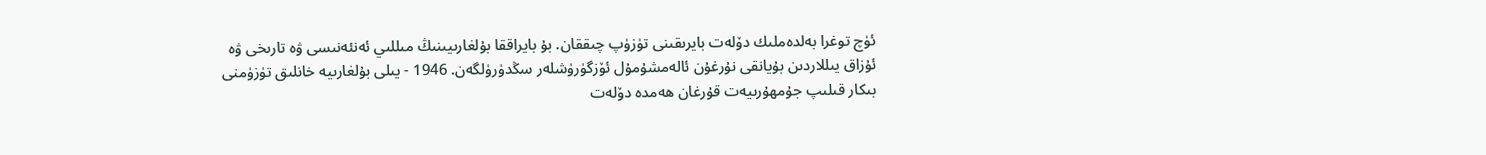ئۈچ توغرا بەلدەملىك دۆلەت بايرىقىنى تۈزۈپ چىققان. بۇ بايراققا بۇلغارىيىنىڭ مىللىي ئەنئەنىسى ۋە تارىخى ۋە ئۇزاق يىللاردىن بۇيانقى نۇرغۇن ئالەمشۇمۇل ئۆزگۈرۈشلەر سڭدۈرۈلگەن. 1946 - يىلى بۇلغارىيە خانلىق تۈزۈمنى بىكار قىلىپ جۇمھۇرىيەت قۇرغان ھەمدە دۆلەت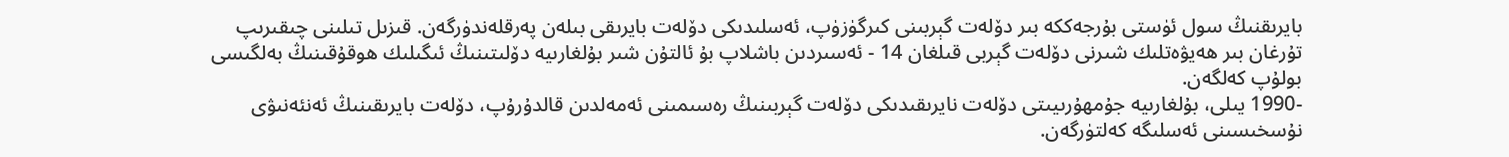بايرىقنىڭ سول ئۈستى بۇرجەككە بىر دۆلەت گېربىنى كىرگۈزۈپ، ئەسلىدىكى دۆلەت بايرىقى بىلەن پەرقلەندۈرگەن. قىزىل تىلىنى چىقىرىپ تۇرغان بىر ھەيۋەتلىك شىرنى دۆلەت گېربى قىلغان 14 - ئەسىردىن باشلاپ بۇ ئالتۇن شىر بۇلغارىيە دۆلىتىنىڭ ئىگىلىك ھوقۇقىنىڭ بەلگىسى بولۇپ كەلگەن.
-1990 يىلى، بۇلغارىيە جۇمھۇرىيىتى دۆلەت نايرىقىدىكى دۆلەت گېربىنىڭ رەسىمىنى ئەمەلدىن قالدۇرۇپ، دۆلەت بايرىقىنىڭ ئەنئەنىۋى نۇسخىسىنى ئەسلىگە كەلتۈرگەن.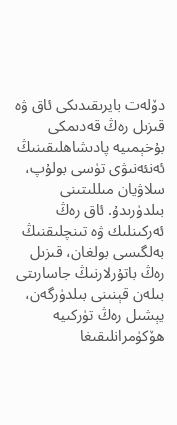دۆلەت بايرىقىدىكى ئاق ۋە قىزىل رەڭ قەدىمكى بۇخېمىيە پادىشاھلىقىنىڭ ئەنئەنىۋى تۈسى بولۇپ، سلاۋيان مىللىتىنى بىلدۈرىدۇ. ئاق رەڭ ئەركىنلىك ۋە تىنچلىقنىڭ بەلگىسى بولغان، قىزىل رەڭ باتۇرلارنىڭ جاسارىتى بىلەن قېنىنى بىلدۈرگەن، يېشىل رەڭ تۈركىيە ھۆكۈمرانلىقىغا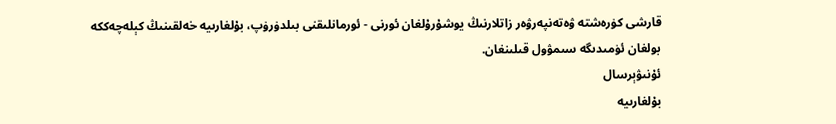قارشى كۈرەشتە ۋەتەنپەرۋەر زاتلارنىڭ يوشۇرۇلغان ئورنى - ئورمانلىقنى بىلدۈرۈپ، بۇلغارىيە خەلقىنىڭ كېلەچەككە بولغان ئۈمىدىگە سىمۋول قىلىنغان.
ئۇنىۋېرسال
بۇلغارىيە